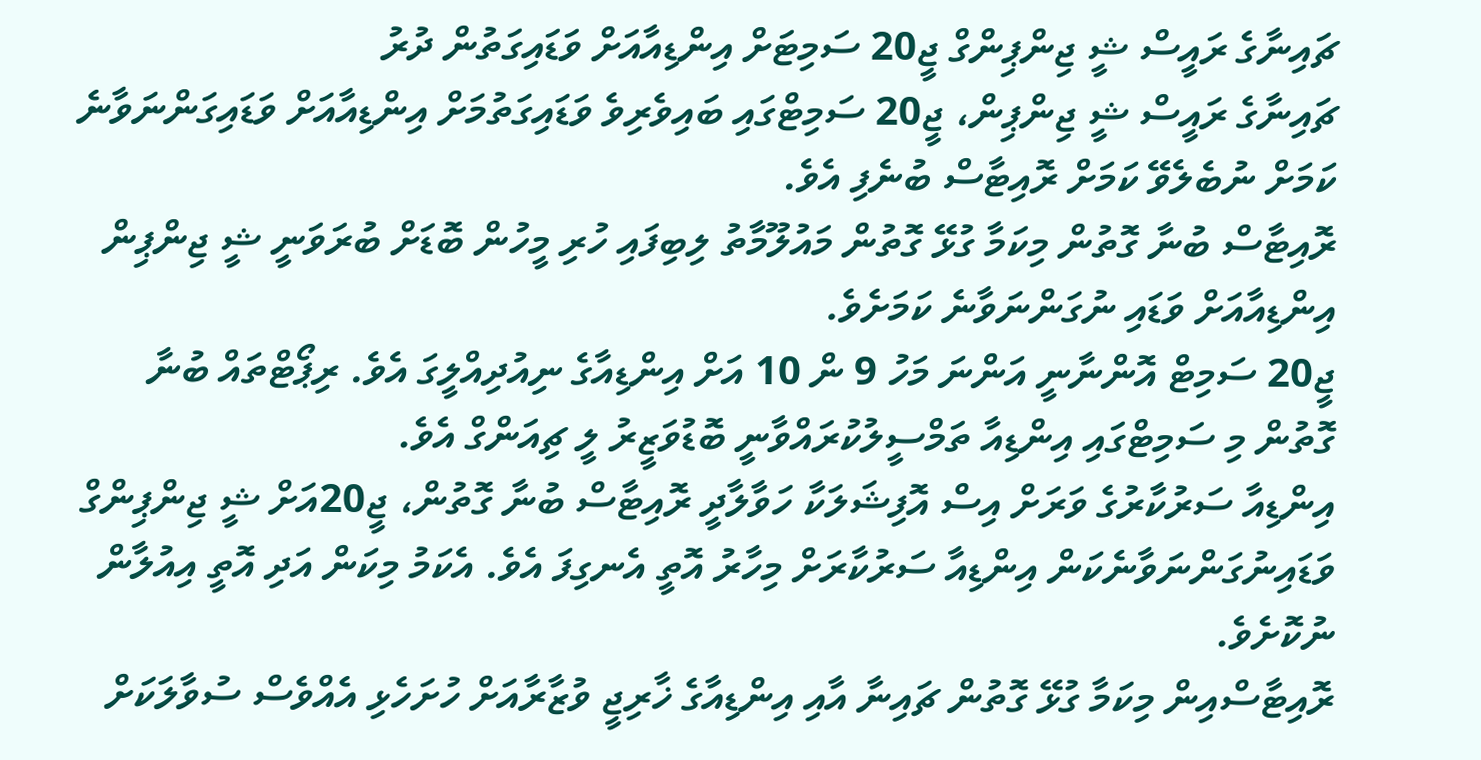ޗައިނާގެ ރައީސް ޝީ ޖިންޕިންގް ޖީ20 ސަމިޓަށް އިންޑިއާއަށް ވަޑައިގަތުން ދުރު
ޗައިނާގެ ރައީސް ޝީ ޖިންޕިން، ޖީ20 ސަމިޓްގައި ބައިވެރިވެ ވަޑައިގަތުމަށް އިންޑިއާއަށް ވަޑައިގަންނަވާނެ ކަމަށް ނުބެލެވޭ ކަމަށް ރޮއިޓާސް ބުނެފި އެވެ.
ރޮއިޓާސް ބުނާ ގޮތުން މިކަމާ ގުޅޭ ގޮތުން މައުލޫމާތު ލިބިފައި ހުރި މީހުން ބޮޑަށް ބުރަވަނީ ޝީ ޖިންޕިން އިންޑިއާއަށް ވަޑައި ނުގަންނަވާނެ ކަމަށެވެ.
ޖީ20 ސަމިޓް އޮންނާނީ އަންނަ މަހު 9 ން 10 އަށް އިންޑިއާގެ ނިއުދިއްލީގަ އެވެ. ރިޕޯޓްތައް ބުނާ ގޮތުން މި ސަމިޓްގައި އިންޑިއާ ތަމްސީލުކުރައްވާނީ ބޮޑުވަޒީރު ލީ ޗިއަންގް އެވެ.
އިންޑިއާ ސަރުކާރުގެ ވަރަށް އިސް އޮފިޝަލަކާ ހަވާލާދީ ރޮއިޓާސް ބުނާ ގޮތުން، ޖީ20އަށް ޝީ ޖިންޕިންގް ވަޑައިނުގަންނަވާނެކަން އިންޑިއާ ސަރުކާރަށް މިހާރު އޮތީ އެނގިފަ އެވެ. އެކަމު މިކަން އަދި އޮތީ އިއުލާން ނުކޮށެވެ.
ރޮއިޓާސްއިން މިކަމާ ގުޅޭ ގޮތުން ޗައިނާ އާއި އިންޑިއާގެ ޚާރިޖީ ވުޒާރާއަށް ހުށަހެޅި އެއްވެސް ސުވާލަކަށް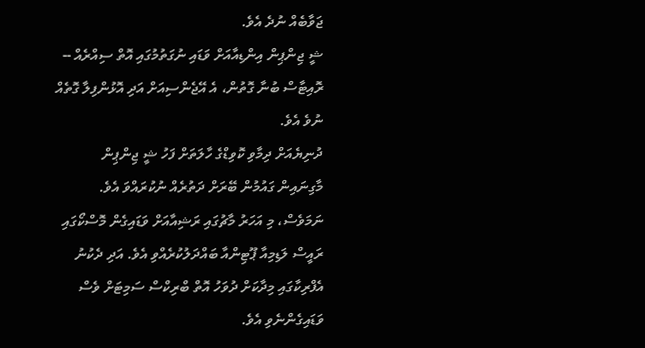ޖަވާބެއް ނުދެ އެވެ.
ޝީ ޖިންޕިން އިންޑިއާއަށް ވަޑައި ނުގަތުމުގައި އޮތް ސިއްރެއް -- ރޮއިޓާސް ބުނާ ގޮތުން، އެ އޭޖެންސިއަށް އަދި އޮޅުންފިލާ ގޮތެއް ނުވެ އެވެ.
ދުނިޔެއަށް ދިމާވި ކޮވިޑްގެ ހާލަތަށް ފަހު ޝީ ޖިންޕިން މާގިނައިން ގައުމުން ބޭރަށް ދަތުރެއް ނުކުރައްވަ އެވެ.
ނަމަވެސް، މި އަހަރު މާޗުގައި ރަޝިއާއަށް ވަޑައިގެން މޮސްކޯގައި ރައީސް ލަޑިމިއާ ޕޫޓިންއާ ބައްދަލުކުރެއްވި އެވެ. އަދި ދެކުނު އެފްރިކާގައި މިދާކަށް ދުވަހު އޮތް ބްރިކްސް ސަމިޓަށް ވެސް ވަޑައިގެންނެވި އެވެ.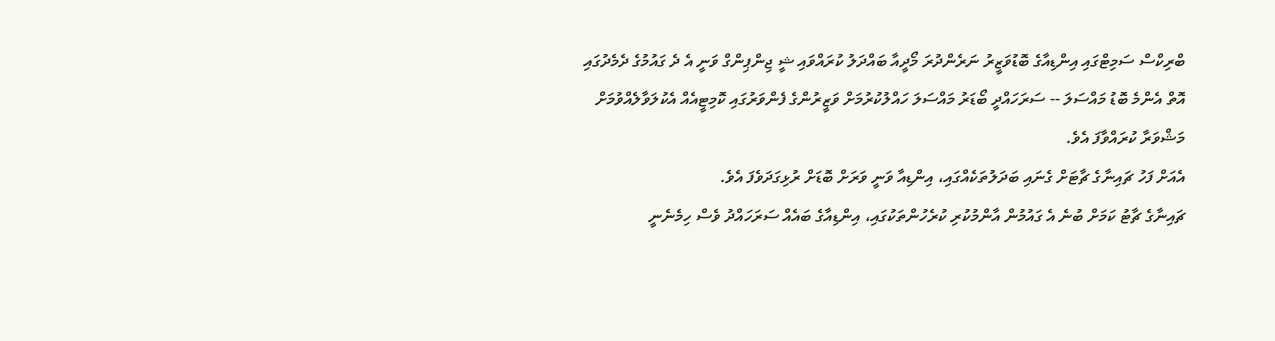ބްރިކްސް ސަމިޓްގައި އިންޑިއާގެ ބޮޑުވަޒީރު ނަރެންދުރަ މޯދީއާ ބައްދަލު ކުރައްވައި ޝީ ޖިންޕިންގް ވަނީ އެ ދެ ގައުމުގެ ދެމެދުގައި އޮތް އެންމެ ބޮޑު މައްސަލަ -- ސަރަހައްދީ ބޯޑަރު މައްސަލަ ހައްލުކުރުމަށް ވަޒީރުންގެ ފެންވަރުގައި ކޮމިޓީއެއް އެކުލަވާލެއްވުމަށް މަޝްވަރާ ކުރައްވާފަ އެވެ.
އެއަށް ފަހު ޗައިނާގެ ޗާޓަށް ގެނައި ބަދަލުތަކެއްގައި، އިންޑިއާ ވަނީ ވަރަށް ބޮޑަށް ރުޅިގަދަވެފަ އެވެ.
ޗައިނާގެ ޗާޓު ކަމަށް ބުނެ އެ ގައުމުން އާންމުކުރި ކުރެހުންތަކުގައި، އިންޑިއާގެ ބައެއް ސަރަހައްދު ވެސް ހިމެނެނީ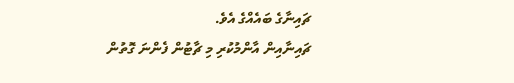ޗައިނާގެ ބައެއްގެ އެވެ.
ޗައިނާއިން އާންމުކުރި މި ޗާޓުން ފެންނަ ގޮތުން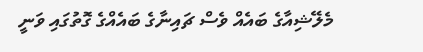މެލޭޝިއާގެ ބައެއް ވެސް ޗައިނާގެ ބައެއްގެ ގޮތުގައި ވަނީ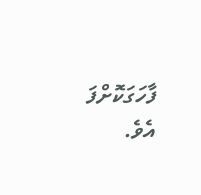ފާހަގަކޮށްފަ އެވެ.